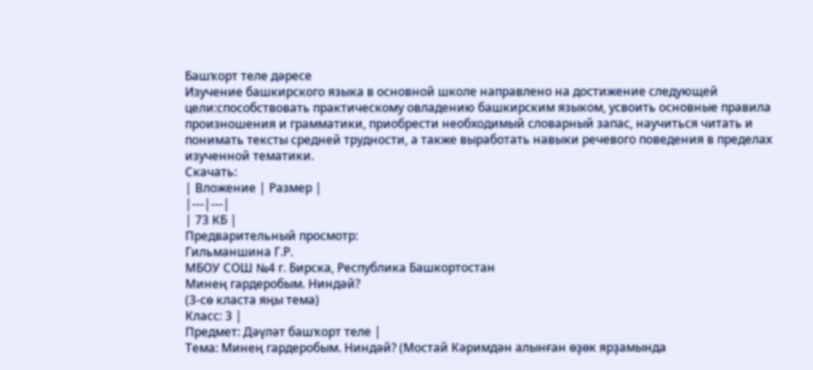Башҡорт теле дәресе
Изучение башкирского языка в основной школе направлено на достижение следующей цели:способствовать практическому овладению башкирским языком, усвоить основные правила произношения и грамматики, приобрести необходимый словарный запас, научиться читать и понимать тексты средней трудности, а также выработать навыки речевого поведения в пределах изученной тематики.
Скачать:
| Вложение | Размер |
|---|---|
| 73 КБ |
Предварительный просмотр:
Гильманшина Г.Р.
МБОУ СОШ №4 г. Бирска, Республика Башкортостан
Минең гардеробым. Ниндәй?
(3-сө класта яңы тема)
Класс: 3 |
Предмет: Дәүләт башҡорт теле |
Тема: Минең гардеробым. Ниндәй? (Мостай Кәримдән алынған өҙөк ярҙамында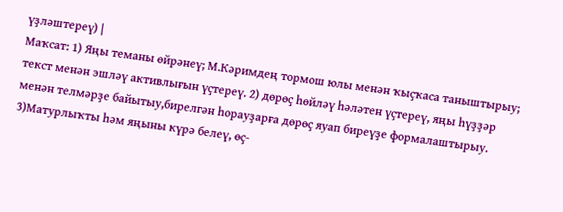үҙләштереү) |
Маҡсат: 1) Яңы теманы өйрәнеү; М.Кәримдең тормош юлы менән ҡыҫҡаса таныштырыу; текст менән эшләү активлығын үҫтереү. 2) дөрөҫ һөйләү һәләтен үҫтереү, яңы һүҙҙәр менән телмәрҙе байытыу,бирелгән һорауҙарға дөрөҫ яуап биреүҙе формалаштырыу. 3)Матурлыҡты һәм яңыны күрә белеү, өҫ-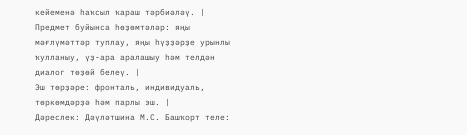кейеменә һаҡсыл ҡараш тәрбиәләү. |
Предмет буйынса һөҙөмтәләр: яңы мәғлүмәттәр туплау, яңы һүҙҙәрҙе урынлы ҡулланыу, үҙ-ара аралашыу һәм телдән диалог төҙөй белеү. |
Эш төрҙәре: фронталь, индивидуаль, төркөмдәрҙә һәм парлы эш. |
Дәреслек: Дәүләтшина М.С. Башҡорт теле: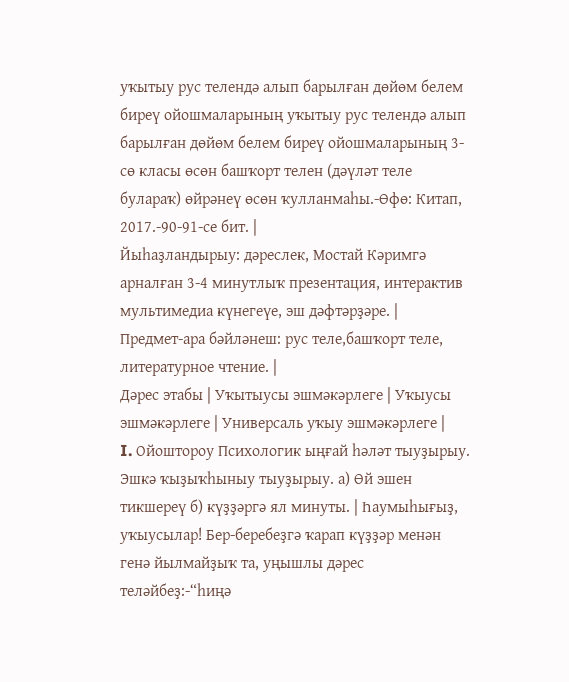уҡытыу рус телендә алып барылған дөйөм белем биреү ойошмаларының уҡытыу рус телендә алып барылған дөйөм белем биреү ойошмаларының 3-сө класы өсөн башҡорт телен (дәүләт теле булараҡ) өйрәнеү өсөн ҡулланмаһы.-Өфө: Китап, 2017.-90-91-се бит. |
Йыһаҙландырыу: дәреслек, Мостай Кәримгә арналған 3-4 минутлыҡ презентация, интерактив мультимедиа күнегеүе, эш дәфтәрҙәре. |
Предмет-ара бәйләнеш: рус теле,башҡорт теле, литературное чтение. |
Дәрес этабы | Уҡытыусы эшмәкәрлеге | Уҡыусы эшмәкәрлеге | Универсаль уҡыу эшмәкәрлеге |
I. Ойоштороу Психологик ыңғай һәләт тыуҙырыу. Эшкә ҡыҙыҡһыныу тыуҙырыу. а) Өй эшен тикшереү б) күҙҙәргә ял минуты. | Һаумыһығыҙ, уҡыусылар! Бер-беребеҙгә ҡарап күҙҙәр менән генә йылмайҙыҡ та, уңышлы дәрес теләйбеҙ:-“һиңә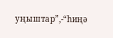уңыштар”,-“һиңә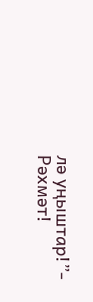лә уңыштар!”- Рәхмәт!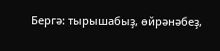Бергә: тырышабыҙ, өйрәнәбеҙ,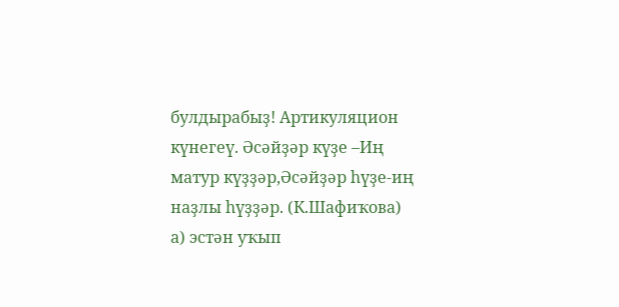булдырабыҙ! Артикуляцион күнегеү. Әсәйҙәр күҙе –Иң матур күҙҙәр,Әсәйҙәр һүҙе-иң наҙлы һүҙҙәр. (К.Шафиҡова) а) эстән уҡып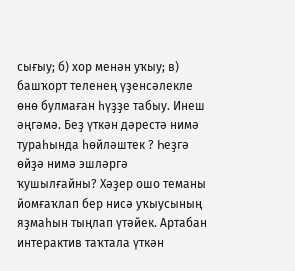сығыу; б) хор менән уҡыу; в) башҡорт теленең үҙенсәлекле өнө булмаған һүҙҙе табыу. Инеш әңгәмә. Беҙ үткән дәрестә нимә тураһында һөйләштек ? Һеҙгә өйҙә нимә эшләргә ҡушылғайны? Хәҙер ошо теманы йомғаҡлап бер нисә уҡыусының яҙмаһын тыңлап үтәйек. Артабан интерактив таҡтала үткән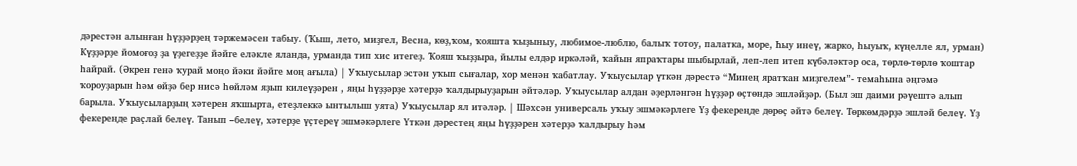дәрестән алынған һүҙҙәрҙең тәржемәсен табыу. (Ҡыш, лето, миҙгел, Весна, көҙ,ҡом, ҡояшта ҡыҙыныу, любимое-люблю, балыҡ тотоу, палатка, море, Һыу инеү, жарко, һыуыҡ, күңелле ял, урман)
Күҙҙәрҙе йомоғоҙ ҙа үҙегеҙҙе йәйге еләкле яланда, урманда тип хис итегеҙ. Ҡояш ҡыҙҙыра, йылы елдәр иркәләй, ҡайын япраҡтары шыбырлай, леп-леп итеп күбәләктәр оса, төрлө-төрлө ҡоштар һайрай. (Әкрен генә ҡурай моңо йәки йәйге моң ағыла) | Уҡыусылар эстән уҡып сығалар, хор менән ҡабатлау. Уҡыусылар үткән дәрестә “Минең яратҡан миҙгелем”- темаһына әңгәмә ҡороуҙарын һәм өйҙә бер нисә һөйләм яҙып килеүҙәрен , яңы һүҙҙәрҙе хәтерҙә ҡалдырыуҙарын әйтәләр. Уҡыусылар алдан әҙерләнгән һүҙҙәр өҫтөндә эшләйҙәр. (Был эш даими рәүештә алып барыла. Уҡыусыларҙың хәтерен яҡшырта, етеҙлеккә ынтылыш уята) Уҡыусылар ял итәләр. | Шәхсән универсаль уҡыу эшмәкәрлеге Үҙ фекереңде дөрөҫ әйтә белеү. Төркөмдәрҙә эшләй белеү. Үҙ фекереңде раҫлай белеү. Танып –белеү, хәтерҙе үҫтереү эшмәкәрлеге Үткән дәрестең яңы һүҙҙәрен хәтерҙә ҡалдырыу һәм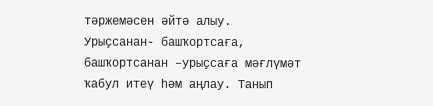тәржемәсен әйтә алыу. Урыҫсанан- башҡортсаға, башҡортсанан –урыҫсаға мәғлүмәт ҡабул итеү һәм аңлау. Танып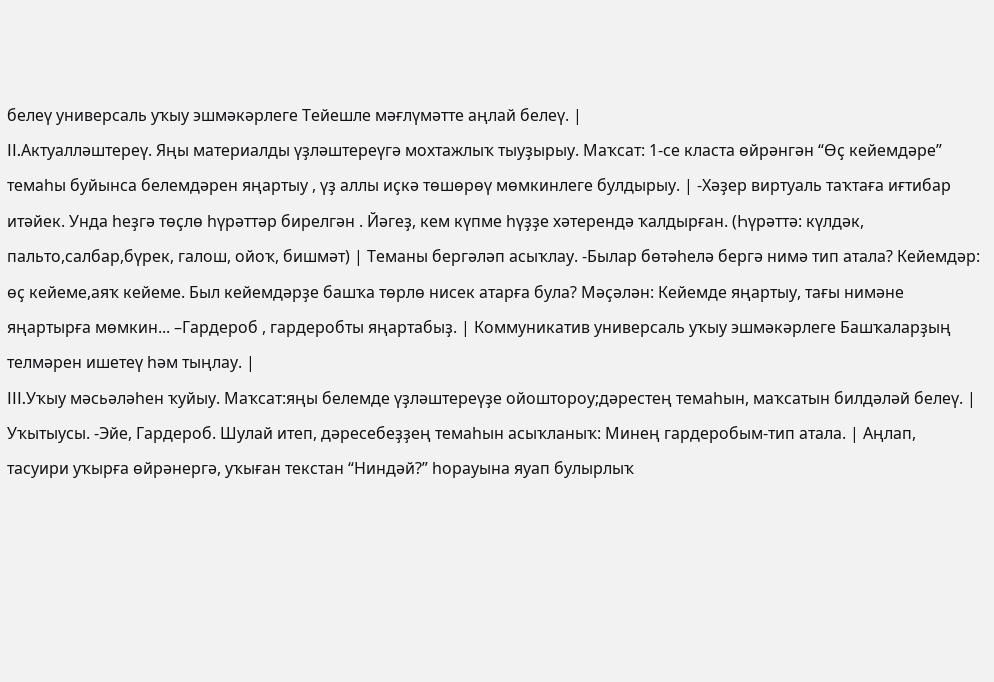белеү универсаль уҡыу эшмәкәрлеге Тейешле мәғлүмәтте аңлай белеү. |
II.Актуалләштереү. Яңы материалды үҙләштереүгә мохтажлыҡ тыуҙырыу. Маҡсат: 1-се класта өйрәнгән “Өҫ кейемдәре” темаһы буйынса белемдәрен яңартыу , үҙ аллы иҫкә төшөрөү мөмкинлеге булдырыу. | -Хәҙер виртуаль таҡтаға иғтибар итәйек. Унда һеҙгә төҫлө һүрәттәр бирелгән . Йәгеҙ, кем күпме һүҙҙе хәтерендә ҡалдырған. (Һүрәттә: күлдәк, пальто,салбар,бүрек, галош, ойоҡ, бишмәт) | Теманы бергәләп асыҡлау. -Былар бөтәһелә бергә нимә тип атала? Кейемдәр: өҫ кейеме,аяҡ кейеме. Был кейемдәрҙе башҡа төрлө нисек атарға була? Мәҫәлән: Кейемде яңартыу, тағы нимәне яңартырға мөмкин... –Гардероб , гардеробты яңартабыҙ. | Коммуникатив универсаль уҡыу эшмәкәрлеге Башҡаларҙың телмәрен ишетеү һәм тыңлау. |
III.Уҡыу мәсьәләһен ҡуйыу. Маҡсат:яңы белемде үҙләштереүҙе ойоштороу;дәрестең темаһын, маҡсатын билдәләй белеү. | Уҡытыусы. -Эйе, Гардероб. Шулай итеп, дәресебеҙҙең темаһын асыҡланыҡ: Минең гардеробым-тип атала. | Аңлап, тасуири уҡырға өйрәнергә, уҡыған текстан “Ниндәй?” һорауына яуап булырлыҡ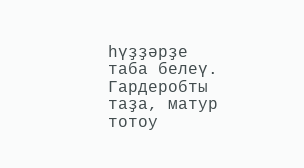һүҙҙәрҙе таба белеү. Гардеробты таҙа, матур тотоу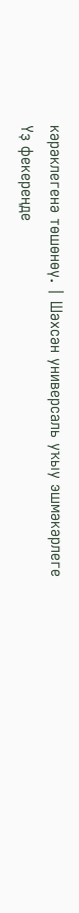кәрәклегенә төшөнөү. | Шәхсән универсаль уҡыу эшмәкәрлеге Үҙ фекереңде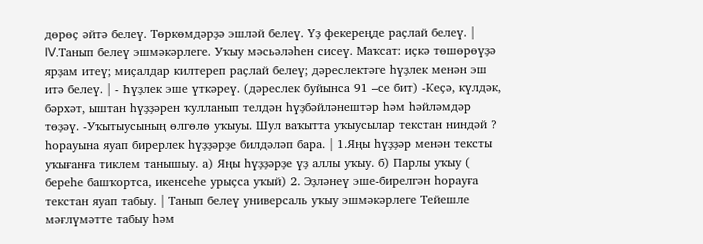дөрөҫ әйтә белеү. Төркөмдәрҙә эшләй белеү. Үҙ фекереңде раҫлай белеү. |
IV.Танып белеү эшмәкәрлеге. Уҡыу мәсьәләһен сисеү. Маҡсат: иҫкә төшөрөүҙә ярҙам итеү; миҫалдар килтереп раҫлай белеү; дәреслектәге һүҙлек менән эш итә белеү. | - Һүҙлек эше үткәреү. (дәреслек буйынса 91 –се бит) -Кеҫә, күлдәк, бәрхәт, ыштан һүҙҙәрен ҡулланып телдән һүҙбәйләнештәр һәм һәйләмдәр төҙәү. -Уҡытыусының өлгөлө уҡыуы. Шул ваҡытта уҡыусылар текстан ниндәй ? һорауына яуап бирерлек һүҙҙәрҙе билдәләп бара. | 1.Яңы һүҙҙәр менән тексты уҡығанға тиклем танышыу. а) Яңы һүҙҙәрҙе үҙ аллы уҡыу. б) Парлы уҡыу ( береһе башҡортса, икенсеһе урыҫса уҡый) 2. Эҙләнеү эше-бирелгән һорауға текстан яуап табыу. | Танып белеү универсаль уҡыу эшмәкәрлеге Тейешле мәғлүмәтте табыу һәм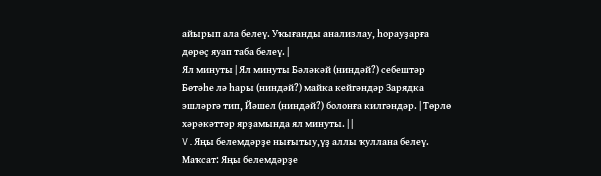айырып ала белеү. Уҡығанды анализлау, һорауҙарға дөрөҫ яуап таба белеү. |
Ял минуты | Ял минуты Бәләкәй (ниндәй?) себештәр Бөтәһе лә һары (ниндәй?) майка кейгәндәр Зарядка эшләргә тип, Йәшел (ниндәй?) болонға килгәндәр. | Төрлө хәрәкәттәр ярҙамында ял минуты. | |
V.Яңы белемдәрҙе нығытыу,үҙ аллы ҡуллана белеү. Маҡсат: Яңы белемдәрҙе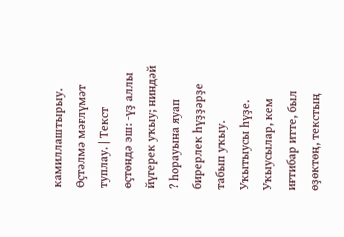камиллаштырыу. Өҫтәлмә мәғлүмәт туплау. | Текст өҫтөндә эш: -үҙ аллы йүгерек уҡыу; ниндәй ? һорауына яуап бирерлек һүҙҙәрҙе табып уҡыу. Уҡытыусы һүҙе. Уҡыусылар, кем иғтибар итте, был өҙөктөң, текстың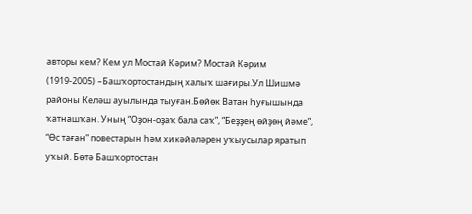авторы кем? Кем ул Мостай Кәрим? Мостай Кәрим (1919-2005) –Башҡортостандың халыҡ шағиры.Ул Шишмә районы Келәш ауылында тыуған.Бөйөк Ватан һуғышында ҡатнашҡан. Уның “Оҙон-оҙаҡ бала саҡ”, “Беҙҙең өйҙөң йәме”, “Өс таған” повестарын һәм хикәйәләрен уҡыусылар яратып уҡый. Бөтә Башҡортостан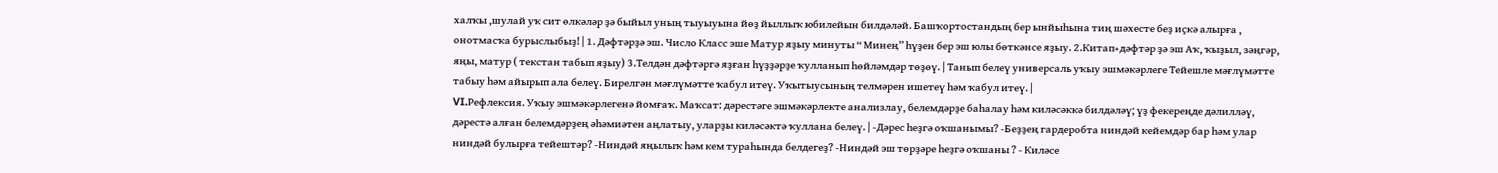халҡы ,шулай уҡ сит өлкәләр ҙә быйыл уның тыуыуына йөҙ йыллыҡ юбилейын билдәләй. Башҡортостандың бер ынйыһына тиң шәхесте беҙ иҫкә алырға , онотмасҡа бурыслыбыҙ! | 1. Дәфтәрҙә эш. Число Класс эше Матур яҙыу минуты “ Минең” һүҙен бер эш юлы бөткәнсе яҙыу. 2.Китап+дәфтәр ҙә эш Аҡ, ҡыҙыл, зәңгәр, яңы, матур ( текстан табып яҙыу) 3.Телдән дәфтәргә яҙған һүҙҙәрҙе ҡулланып һөйләмдәр төҙөү. | Танып белеү универсаль уҡыу эшмәкәрлеге Тейешле мәғлүмәтте табыу һәм айырып ала белеү. Бирелгән мәғлүмәтте ҡабул итеү. Уҡытыусының телмәрен ишетеү һәм ҡабул итеү. |
VI.Рефлексия. Уҡыу эшмәкәрлегенә йомғаҡ. Маҡсат: дәрестәге эшмәкәрлекте анализлау, белемдәрҙе баһалау һәм киләсәккә билдәләү; үҙ фекереңде дәлилләү, дәрестә алған белемдәрҙең әһәмиәтен аңлатыу, уларҙы киләсәктә ҡуллана белеү. | -Дәрес һеҙгә оҡшанымы? -Беҙҙең гардеробта ниндәй кейемдәр бар һәм улар ниндәй булырға тейештәр? -Ниндәй яңылыҡ һәм кем тураһында белдегеҙ? -Ниндәй эш төрҙәре һеҙгә оҡшаны ? - Киләсе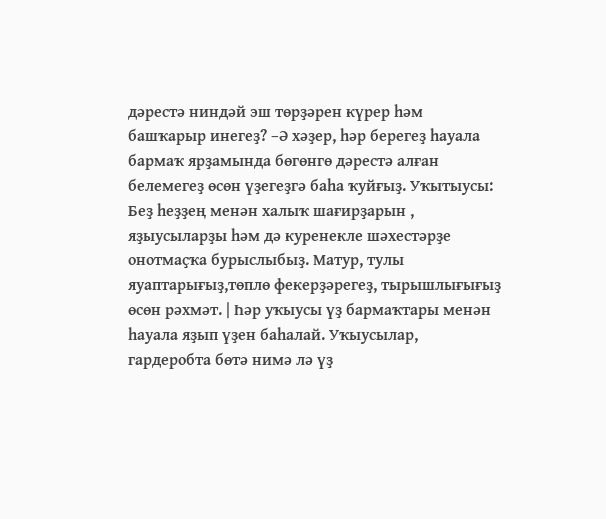дәрестә ниндәй эш төрҙәрен күрер һәм башҡарыр инегеҙ? –Ә хәҙер, һәр берегеҙ һауала бармаҡ ярҙамында бөгөнгө дәрестә алған белемегеҙ өсөн үҙегеҙгә баһа ҡуйғыҙ. Уҡытыусы: Беҙ һеҙҙең менән халыҡ шағирҙарын , яҙыусыларҙы һәм дә куренекле шәхестәрҙе онотмаҫҡа бурыслыбыҙ. Матур, тулы яуаптарығыҙ,төплө фекерҙәрегеҙ, тырышлығығыҙ өсөн рәхмәт. | Һәр уҡыусы үҙ бармаҡтары менән һауала яҙып үҙен баһалай. Уҡыусылар, гардеробта бөтә нимә лә үҙ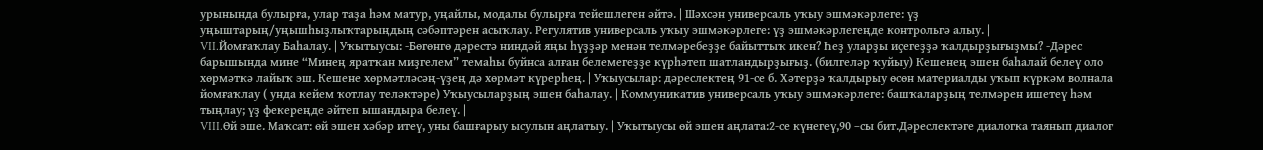урынында булырға, улар таҙа һәм матур, уңайлы, модалы булырға тейешлеген әйтә. | Шәхсән универсаль уҡыу эшмәкәрлеге: үҙ уңыштарың/уңышһыҙлыҡтарыңдың сәбәптәрен асыҡлау. Регулятив универсаль уҡыу эшмәкәрлеге: үҙ эшмәкәрлегеңде контрольгә алыу. |
VII.Йомғаҡлау Баһалау. | Уҡытыусы: -Бөгөнгө дәрестә ниндәй яңы һүҙҙәр менән телмәребеҙҙе байыттыҡ икен? Һеҙ уларҙы иҫегеҙҙә ҡалдырҙығыҙмы? -Дәрес барышында мине “Минең яратҡан миҙгелем” темаһы буйнса алған белемегеҙҙе күрһәтеп шатландырҙығыҙ. (билгеләр ҡуйыу) Кешенең эшен баһалай белеү оло хөрмәткә лайыҡ эш. Кешене хөрмәтләсәң-үҙең дә хөрмәт күрерһең. | Уҡыусылар: дәреслектең 91-се б. Хәтерҙә ҡалдырыу өсөн материалды уҡып күркәм волнала йомғаҡлау ( унда кейем ҡотлау теләктәре) Уҡыусыларҙың эшен баһалау. | Коммуникатив универсаль уҡыу эшмәкәрлеге: башҡаларҙың телмәрен ишетеү һәм тыңлау; үҙ фекереңде әйтеп ышандыра белеү. |
VIII.Өй эше. Маҡсат: өй эшен хәбәр итеү, уны башғарыу ысулын аңлатыу. | Уҡытыусы өй эшен аңлата:2-се күнегеү,90 –сы бит.Дәреслектәге диалогка таянып диалог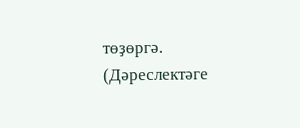төҙөргә. (Дәреслектәге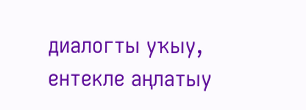диалогты уҡыу, ентекле аңлатыу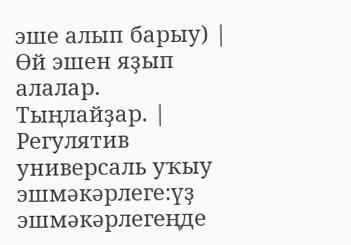эше алып барыу) | Өй эшен яҙып алалар. Тыңлайҙар. | Регулятив универсаль уҡыу эшмәкәрлеге:үҙ эшмәкәрлегеңде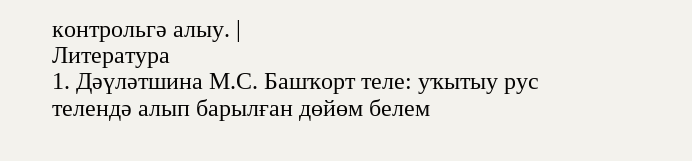контрольгә алыу. |
Литература
1. Дәүләтшина М.С. Башҡорт теле: уҡытыу рус телендә алып барылған дөйөм белем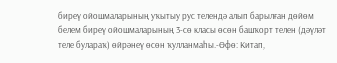биреү ойошмаларының уҡытыу рус телендә алып барылған дөйөм белем биреү ойошмаларының 3-сө класы өсөн башҡорт телен (дәүләт теле булараҡ) өйрәнеү өсөн ҡулланмаһы.-Өфө: Китап,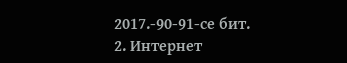2017.-90-91-се бит.
2. Интернет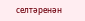селтәренән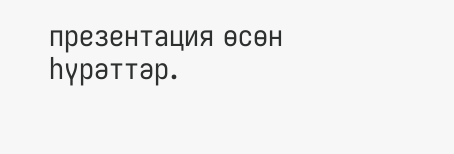презентация өсөн һүрәттәр.